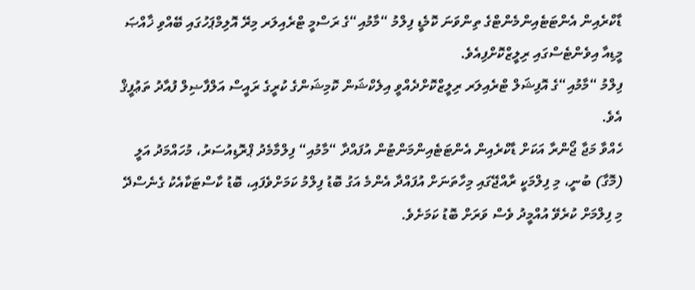ޑާކްރެއިން އެންޓަޓެއިންމެންޓްގެ ތިންވަނަ ކޮމެޑީ ފިލްމު “މާމުއި“ގެ ރަސްމީ ޓްރެއިލަރ މިރޭ އޮލިމްޕަހުގައި ބޭއްވި ޚާއްޞަ މީޑިއާ އިވެންޓެސްގައި ރިލީޒްކޮށްފިއެވެ.
ފިލްމު “މާމުއި“ގެ އޮފިޝަލް ޓްރެއިލަރ ރިލީޒްކޮށްދެއްވީ އިލެކްޝަން ކޮމިޝަންގެ ކުރީގެ ރައީސް އަލްފާޟިލް ފުއާދު ތަޢުފީޤް އެވެ.
ހެއްވާ މަޖާ ޖޯންރާ އަކަށް ޑާކްރެއިން އެންޓަޓެއިންމަންޓުން އުފައްދާ “މާމުއި“ ފިލްމާމެދު ޕްރޮޑިއުސަރު، މުހައްމަދު އަލީ (މޮގާ) ބުނީ، މި ފިލްމަކީ ރާއްޖޭގައި މިހާތަނަށް އުފައްދާ އެންމެ އަގު ބޮޑު ފިލްމު ކަމަށްވެފައި، ބޮޑު ކާސްޓަކާއެކު ގެނެސްދޭ މި ފިލްމަށް ކުރެވޭ އުއްމީދު ވެސް ވަރަށް ބޮޑު ކަމަށެވެ.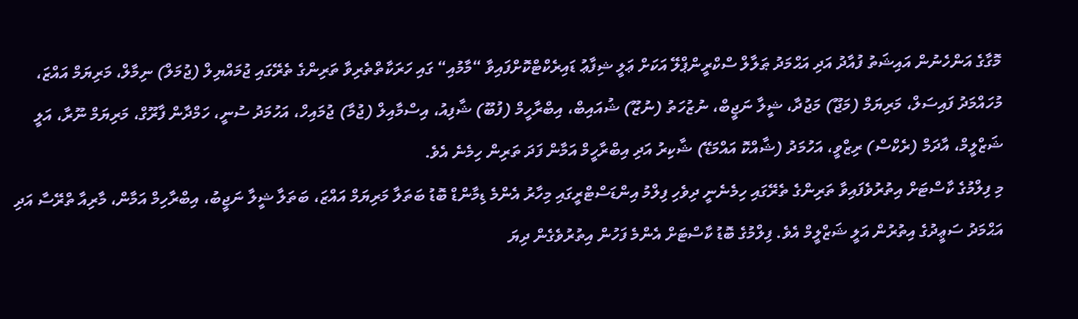މޮގާގެ އަންހެނުން އައިޝަތު ފުއާދު އަދި އަޙްމަދު ޠަލާލް ސްކްރީންޕްލޭ އަކަށް ޢަލީ ޝިފާޢު ޑައިރެކްޓްކޮށްފައިވާ “މާމުއި“ ގައި ހަރަކާތްތެރިވާ ތަރިންގެ ތެރޭގައި ޖުމައްޔިލް (ޖުމަލް) ނިމާލް، މަރިޔަމް އައްޒަ، މުހައްމަދު ފައިސަލް، މަރިޔަމް (މަޖޫ) މަޖުދާ، ޝީލާ ނަޖީބް، ނުޒުހަތު (ނުޒޫ) ޝުއައިބް، އިބްރާހީމް (ފުބޫ) ޝާފިއު، އިސްމާއިލް (ޖުމާ) ޖުމައިހް، އަހުމަދު ސުނީ، ހަމްދާން ފާރޫގް، މަރިޔަމް ނޫރާ، އަލީ ޝަޒްލީމް، އާދަމް (ރެކްސް) ރިޒްވީ، އަހުމަދު (ޝާއްކޮ އައްމަޑޭ) ޝާކިރު އަދި އިބްރާހީމް އަމާން ފަދަ ތަރިން ހިމެނެ އެވެ.
މި ފިލްމުގެ ކާސްޓަށް އިތުރުވެފައިވާ ތަރިންގެ ތެރޭގައި ހިމެނެނީ ދިވެހި ފިލްމު އިންޑަސްޓްރީގައި މިހާރު އެންމެ ޑިމާންޑް ބޮޑު ބަތަލާ މަރިޔަމް އައްޒަ، ބަތަލާ ޝީލާ ނަޖީބު، އިބްރާހިމް އަމާން، މާރިއާ ތްރޭސާ އަދި އަޙްމަދު ސަޢީދުގެ އިތުރުން އަލީ ޝަޒްލީމް އެވެ. ފިލްމުގެ ބޮޑު ކާސްޓަށް އެންމެ ފަހުން އިތުރުވެގެން ދިޔަ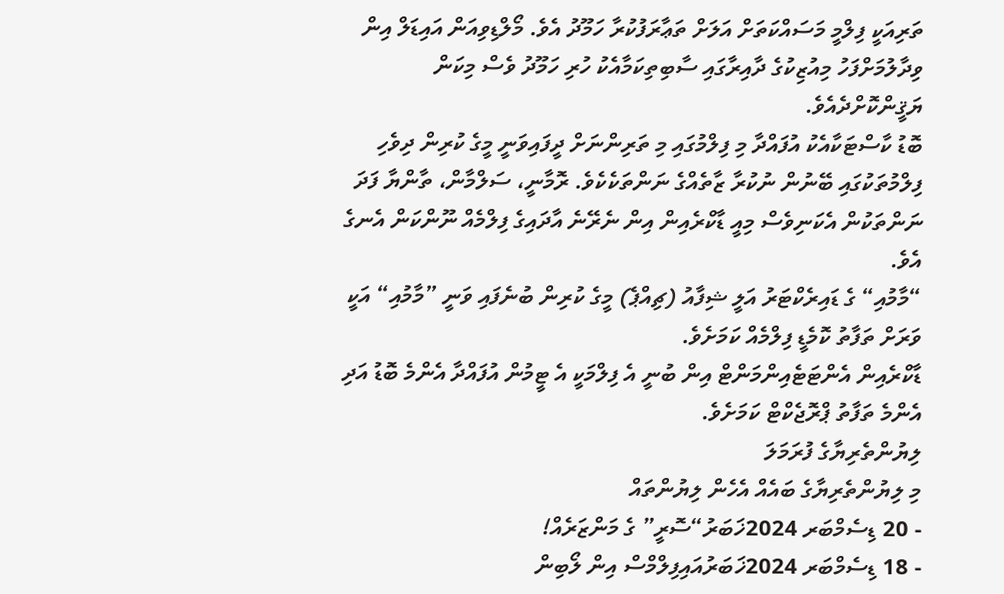ތަރިއަކީ ފިލްމީ މަސައްކަތަށް އަލަށް ތަޢާރަފުކުރާ ހަމޫދު އެވެ. މޯލްޑިވިއަން އައިޑަލް އިން ވިދާލުމަށްފަހު މިއުޒިކުގެ ދާއިރާގައި ސާބިތިކަމާއެކު ހުރި ހަމޫދު ވެސް މިކަން ޔަޤީންކޮށްދެއެވެ.
ބޮޑު ކާސްޓަކާއެކު އުފައްދާ މި ފިލްމުގައި މި ތަރިންނަށް ދީފައިވަނީ މީގެ ކުރިން ދިވެހި ފިލްމުތަކުގައި ބޭނުން ނުކުރާ ޒާތެއްގެ ނަންތަކެކެވެ. ރޮމާނީ، ސަލްމާން، ތާންޔާ ފަދަ ނަންތަކުން އެކަނިވެސް މިއީ ޑާކްރެއިން އިން ނެރޭނެ އާދައިގެ ފިލްމެއް ނޫންކަން އެނގެ އެވެ.
“މާމުއި“ ގެ ޑައިރެކްޓަރު އަލީ ޝިފާއު (ޗިއްޕެ) މީގެ ކުރިން ބުނެފައި ވަނީ ”މާމުއި“ އަކީ ވަރަށް ތަފާތު ކޮމެޑީ ފިލްމެއް ކަމަށެވެ.
ޑާކްރެއިން އެންޓަޓެއިންމަންޓް އިން ބުނީ އެ ފިލްމަކީ އެ ޓީމުން އުފައްދާ އެންމެ ބޮޑު އަދި އެންމެ ތަފާތު ޕްރޮޖެކްޓް ކަމަށެވެ.
ލިޔުންތެރިޔާގެ ފުރަމަލަ
މި ލިޔުންތެރިޔާގެ ބައެއް އެހެން ލިޔުންތައް
- 20 ޑިސެމްބަރ 2024ޚަބަރު“ސޮރީ” ގެ މަންޒަރެއް!
- 18 ޑިސެމްބަރ 2024ޚަބަރުއައިފިލްމްސް އިން ލޯބިން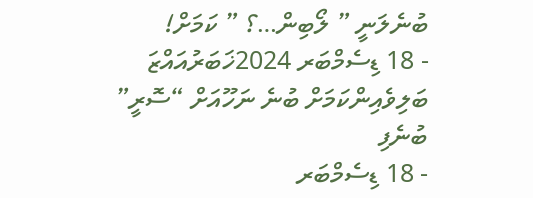ބުނެލަނީ ” ލޯބިން…؟ ” ކަމަށް!
- 18 ޑިސެމްބަރ 2024ޚަބަރުއައްޒަ ބަލިވެއިންކަމަށް ބުނެ ނަހޫއަށް “ސޮރީ” ބުނެފި
- 18 ޑިސެމްބަރ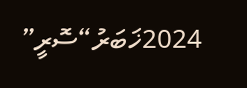2024ޚަބަރު“ސޮރީ”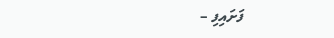ފަށައިފި –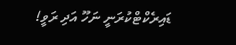ޑައިރެކްޓްކުރަނީ ނަހޫ އަދި ރަވީ!